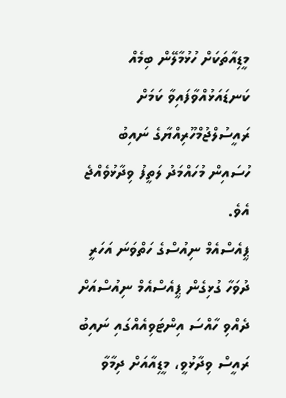މީޑިއާތަކަށް ހުޅުމާލޭން ބިމެއް ކަނޑައަޅުއްވާފައިވާ ކަމަށް ރައީސުލްޖުމްހޫރިއްޔާގެ ނައިބު ހުސައިން މުހައްމަދު ލަތީފު ވިދާޅުވެއްޖެ އެވެ.
ޕީއެސްއެމް ނިއުސްގެ ހަތްވަނަ އަހަރީ ދުވަހާ ގުޅިގެން ޕީއެސްއެމް ނިއުސްއަށް ދެއްވި ހާއްސަ އިންޓަވިއެއްގައި ނައިބު ރައީސް ވިދާޅުވީ، މީޑިއާއަށް ދިމާވާ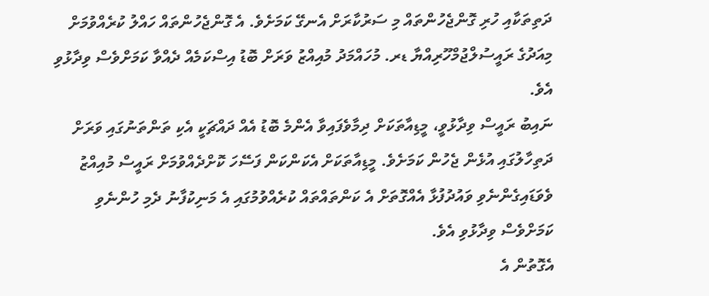ދަތިތަކާއި ހުރި ގޮންޖެހުންތައް މި ސަރުކާރަށް އެނގޭ ކަމަށެވެ. އެ ގޮންޖެހުންތައް ހައްލު ކުރެއްވުމަށް މިއަދުގެ ރައީސުލްޖުމްހޫރިއްޔާ ޑރ. މުހައްމަދު މުއިއްޒު ވަރަށް ބޮޑު އިސްކަމެއް ދެއްވާ ކަމަށްވެސް ވިދާޅުވި އެވެ.
ނައިބު ރައީސް ވިދާޅުވީ، މީޑިއާތަކަށް ދިމާވެފައިވާ އެންމެ ބޮޑު އެއް ދައްޗަކީ އެކި ތަންތަނުގައި ވަރަށް ދަތިހާލުގައި އުޅެން ޖެހުން ކަމަށެވެ. މީޑިއާތަކަށް އެކަންކަން ފަސޭހަ ކޮށްދެއްވުމަށް ރައީސް މުއިއްޒު ވެވަޑައިގެންނެވި ވައުދުފުޅާ އެއްގޮތަށް އެ ކަންތައްތައް ކުރެއްވުމުގައި އެ މަނިކުފާނު ދެމި ހުންނެވި ކަމަށްވެސް ވިދާޅުވި އެވެ.
އެގޮތުން އެ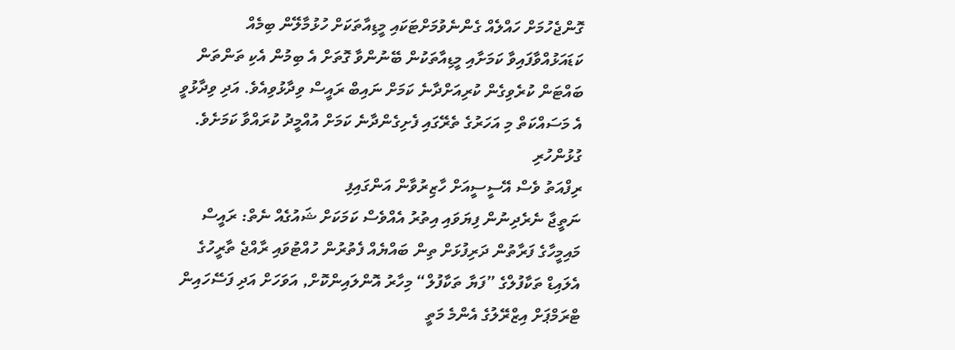ގޮންޖެހުމަށް ހައްލެއް ގެންނެވުމަށްޓަކައި މީޑިއާތަކަށް ހުޅުމާލޭން ބިމެއް ކަޑައަޅުއްވާފައިވާ ކަމަށާއި މީޑިއާތަކުން ބޭނުންވާ ގޮތަށް އެ ބިމުން އެކި ތަންތަން ބައްޓަން ކުރެވިގެން ކުރިއަށްދާނެ ކަމަށް ނައިބް ރައީސް ވިދާޅުވިއެވެ. އަދި ވިދާޅުވީ އެ މަސައްކަތް މި އަހަރުގެ ތެރޭގައި ފެށިގެންދާނެ ކަމަށް އުއްމީދު ކުރައްވާ ކަމަށެވެ.
ގުޅުންހުރި
ރިފްއަތު ވެސް އޭސީސީއަށް ހާޒިރުވާން އަންގައިފި
ނަތީޖާ ނެރެދިނުން ފިޔަވައި އިތުރު އެއްވެސް ކަމަކަށް ޝައުގެއް ނެތް: ރައީސް
މައިމީހާގެ ފަރާތުން ދަރިފުޅަށް ތިން ބައްޔެއް ފެތުރުން ހުއްޓުވައި ރާއްޖެ ތާރީހުގެ
އެލައިޑް ތަކާފުލްގެ ”ފަޔާ ތަކާފުލް“ މިހާރު އޮންލައިންކޮށް, އަވަހަށް އަދި ފަސޭހައިން
ޓްރަމްޕަށް އިޒްރޭލުގެ އެންމެ މަތީ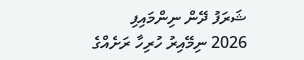ޝަރަފު ދޭން ނިންމައިފި
2026 ނިމޭއިރު ހުރިހާ ރަށެއްގެ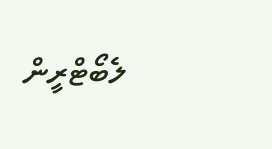ލެބޯޓްރީން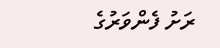ރަށު ފެންވަރުގެ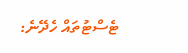ޓެސްޓުތައް ހެދޭނެ: